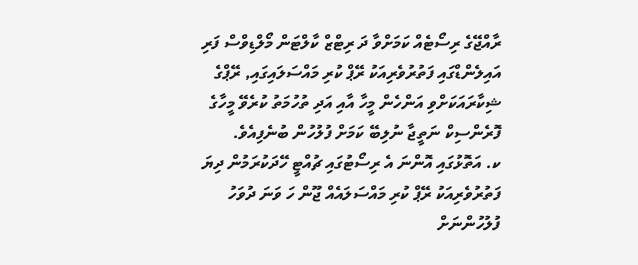ރާއްޖޭގެ ރިސޯޓެއް ކަމަށްވާ ދަ ރިޓްޒް ކާލްޓަން މޯލްޑިވްސް ފަރި އައިލެންޑްގައި ފަތުރުވެރިއަކު ރޭޕް ކުރި މައްސަލައިގައި, ރޭޕްގެ ޝިކާރައަކަށްވި އަންހެން މީހާ އާއި އަދި ތުހުމަތު ކުރެވޭ މީހާގެ ފޮރެންސިކް ނަތީޖާ ނުލިބޭ ކަމަށް ފުލުހުން ބުނެފިއެވެ.
ކ. އަތޮޅުގައި އޮންނަ އެ ރިސޯޓުގައި ޗުއްޓީ ހޭދަކުރަމުން ދިޔަ ފަތުރުވެރިއަކު ރޭޕް ކުރި މައްސަލައެއް ޖޫން ހަ ވަނަ ދުވަހު ފުލުހުންނަށް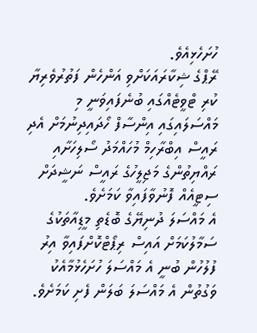ހުށަހެޅިއެވެ.
ރޭޕްގެ ޝިކާރައަކަށްވި އަންހެން ފަތުރުވެރިޔާ ކުރި ޓްވީޓެއްގައި ބުނެފައިވަނީ މި މައްސަލައިގައި އިންސާފް ހޯދައިދިނުމަށް އެދި ރައީސް އިބްރާހިމް މުހައްމަދު ސޯލިހަށާއި ރައްޔިތުންގެ މަޖިލީހުގެ ރައީސް ނަޝީދަށް ސިޓީއެއް ފޮނުވާފައިވާ ކަމަށެވެ.
އެ މައްސަލަ ދުނިޔޭގެ ބޮޑެތި މީޑިއާތަކުގެ ސަމާލުކަމަށް އައިސް ރިޕޯޓްކޮށްފައިވާ އިރު ފުލުހުން ބުނީ އެ މައްސަލަ ހުށަހެޅުމާއެކު ވަގުތުން އެ މައްސަލަ ބަލަން ފެށި ކަމަށެވެ.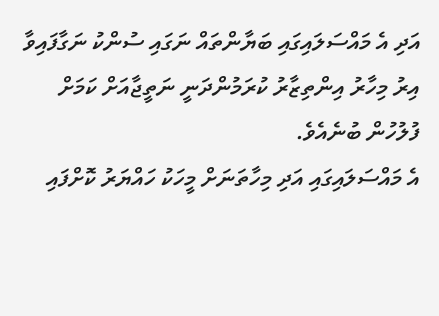އަދި އެ މައްސަލައިގައި ބަޔާންތައް ނަގައި ސުންކު ނަގާފައިވާ އިރު މިހާރު އިންތިޒާރު ކުރަމުންދަނީ ނަތީޖާއަށް ކަމަށް ފުލުހުން ބުނެއެވެ.
އެ މައްސަލައިގައި އަދި މިހާތަނަށް މީހަކު ހައްޔަރު ކޮށްފައި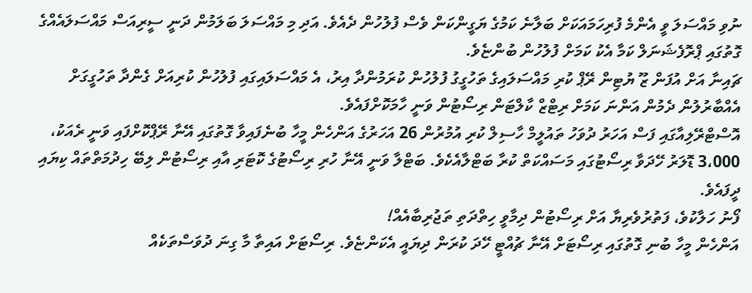ނުވި މައްސަލަ ވީ އެންމެ ފުރިހަމައަކަށް ބަލާނެ ކަމުގެ ޔަގީންކަން ވެސް ފުލުހުން ދެއެވެ. އަދި މި މައްސަލަ ބަލަމުން ދަނީ ސީރިއަސް މައްސަލައެއްގެ ގޮތުގައި ޕްރޮފެޝަނަލް ކަމާ އެކު ކަމަށް ފުލުހުން ބުންޏެވެ.
ޗައިނާ އަށް އުފަން ޒޫ ޔުޓިން ރޭޕް ކުރި މައްސަލައިގެ ތަހުގީގު ފުލުހުން ކުރަމުންދާ އިރު، އެ މައްސަލައިގައި ފުލުހުން ކުރިއަށް ގެންދާ ތަހުގީގަށް އެއްބާރުލުން ދެމުން އަންނަ ކަމަށް ރިޓްޒް ކާލްޓަން ރިސޯޓުން ވަނީ ހާމަކޮށްފައެވެ.
އޮސްޓްރޭލިއާގައި ފަސް އަހަރު ދުވަހު ތައުލީމް ހާސިލް ކުރި އުމުރުން 26 އަހަރުގެ އަންހެން މީހާ ބުނެފައިވާ ގޮތުގައި އޭނާ ރޭޕްކޮށްފައި ވަނީ ރެއަކު، 3،000 ޑޮލަރު ހޭދަވާ ރިސޯޓުގައި މަސައްކަތް ކުރާ ބަޓްލާއެކެވެ. ބަޓްލާ ވަނީ އޭނާ ހުރި ރިސޯޓުގެ ކޮޓަރި އާއި ރިސޯޓުން ލިބޭ ހިދުމަތްތައް ކިޔައި ދީފައެވެ.
ފޯނު ހަލާކުވެ، ފަތުރުވެރިޔާ އަށް ރިސޯޓުން ދިމާވީ ހިތްދަތި ތަޖުރިބާއެއް!
އަންހެން މީހާ ބުނި ގޮތުގައި ރިސޯޓަށް އޭނާ ޗުއްޓީ ހޭދަ ކުރަން ދިޔައީ އެކަންޏެވެ. ރިސޯޓަށް އައިތާ މާ ގިނަ ދުވަސްތަކެއް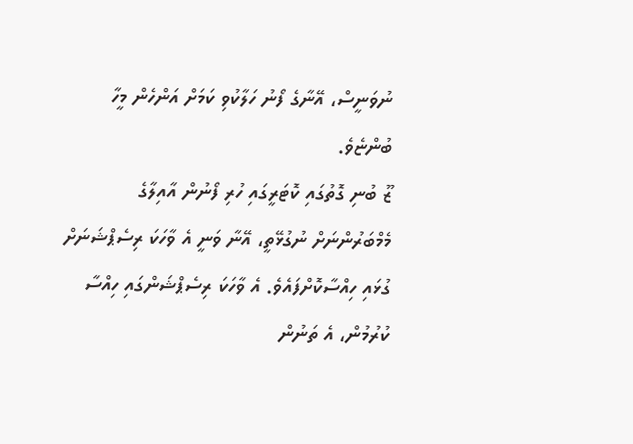ނުވަނީސް، އޭނާގެ ފޯނު ހަލާކުވި ކަމަށް އަންހެން މީހާ ބުންޏެވެ.
ޒޫ ބުނި ގޮތުގައި ކޮޓަރީގައި ހުރި ފޯނުން އާއިލާގެ މެމްބަރުންނަށް ނުގުޅޭތީ، އޭނާ ވަނީ އެ ވާހަކަ ރިސެޕްޝަނަށް ގުޅައި ހިއްސާކޮށްފައެވެ. އެ ވާހަކަ ރިސެޕްޝަންގައި ހިއްސާ ކުރުމުން، އެ ތަނުން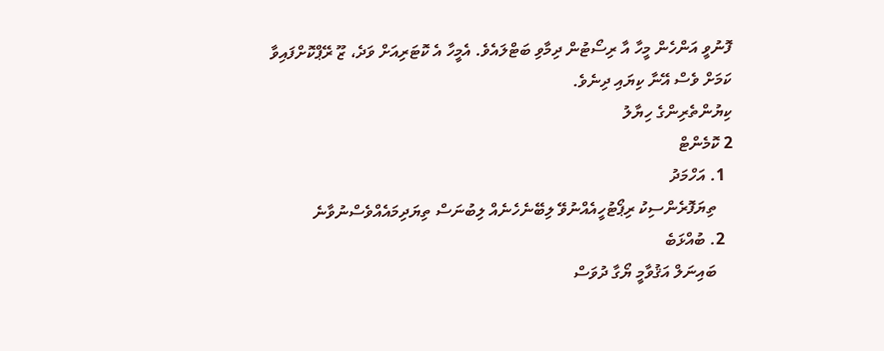ފޮނުވީ އަންހެން މީހާ އާ ރިސޯޓުން ދިމާވި ބަޓްލައެވެ. އެމީހާ އެ ކޮޓަރިއަށް ވަދެ، ޒޫ ރޭޕްކޮށްފައިވާ ކަމަށް ވެސް އޭނާ ކިޔައި ދިނެވެ.
ކިޔުންތެރިންގެ ހިޔާލު
2 ކޮމެންޓް
  1. އަހްމަދު
    ތިޔަފޮރެންސިކު ރިޕޯޓުހީއެއްނުވޭ ލިބޭނެހެނެއް ލިބުނަސް ތިޔަދިމައެއްވެސްނުވާނެ
  2. ބުއްޅަބެ
    ބައިނަލް އަޤުވާމީ ޔޯގާ ދުވަސް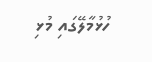ހުޅުމާލޭގައި މުޅި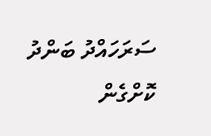ސަރަހައްދު ބަންދު ކޮށްގެން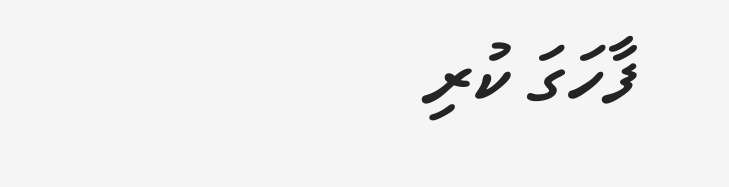ފާހަގަ ކުރި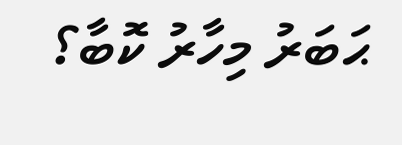ޙަބަރު މިހާރު ކޮބާ؟